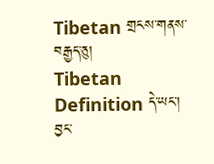Tibetan གྲངས་གནས་བརྒྱད་ཅུ།
Tibetan Definition དེ་ཡང་། བྱང་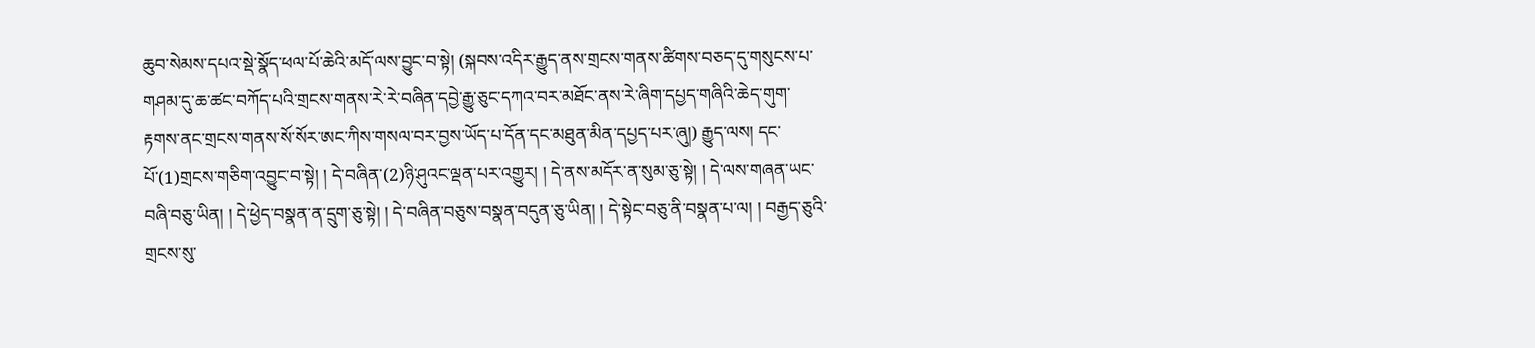ཆུབ་སེམས་དཔའ་སྡེ་སྣོད་ཕལ་པོ་ཆེའི་མདོ་ལས་བྱུང་བ་སྟེ། (སྐབས་འདིར་རྒྱུད་ནས་གྲངས་གནས་ཚིགས་བཅད་དུ་གསུངས་པ་གཤམ་དུ་ཆ་ཚང་བཀོད་པའི་གྲངས་གནས་རེ་རེ་བཞིན་དབྱེ་རྒྱུ་ཅུང་དཀའ་བར་མཐོང་ནས་རེ་ཞིག་དཔྱད་གཞིའི་ཆེད་གུག་རྟགས་ནང་གྲངས་གནས་སོ་སོར་ཨང་ཀིས་གསལ་བར་བྱས་ཡོད་པ་དོན་དང་མཐུན་མིན་དཔྱད་པར་ཞུ།) རྒྱུད་ལས། དང་པོ་(1)གྲངས་གཅིག་འབྱུང་བ་སྟེ། ། དེ་བཞིན་(2)ཉི་ཤུའང་ལྡན་པར་འགྱུར། ། དེ་ནས་མདོར་ན་སུམ་ཅུ་སྟེ། ། དེ་ལས་གཞན་ཡང་བཞི་བཅུ་ཡིན། ། དེ་ཕྱེད་བསྣན་ན་དྲུག་ཅུ་སྟེ། ། དེ་བཞིན་བཅུས་བསྣན་བདུན་ཅུ་ཡིན། ། དེ་སྟེང་བཅུ་ནི་བསྣན་པ་ལ། ། བརྒྱད་ཅུའི་གྲངས་སུ་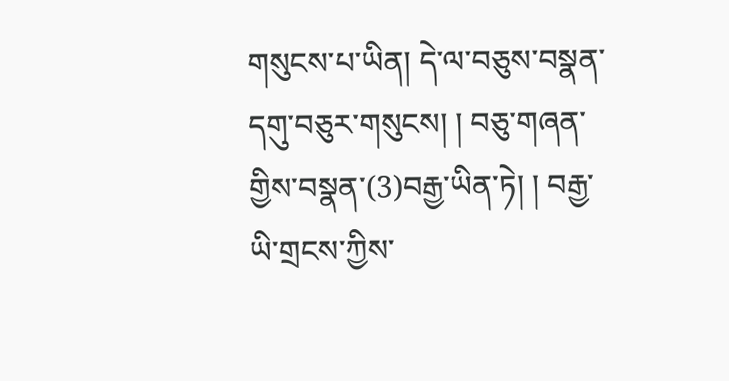གསུངས་པ་ཡིན། དེ་ལ་བཅུས་བསྣན་དགུ་བཅུར་གསུངས། ། བཅུ་གཞན་གྱིས་བསྣན་(3)བརྒྱ་ཡིན་ཏེ། ། བརྒྱ་ཡི་གྲངས་ཀྱིས་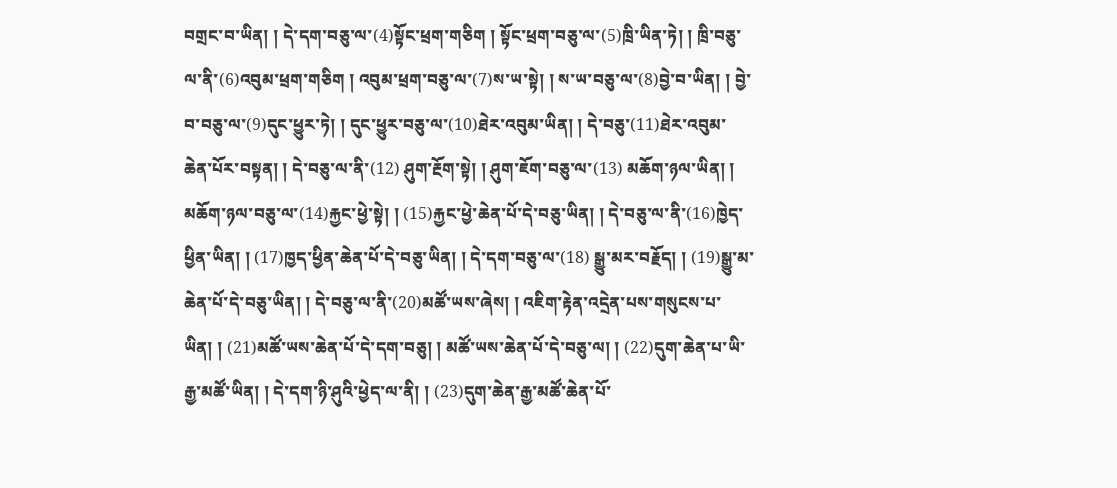བགྲང་བ་ཡིན། ། དེ་དག་བཅུ་ལ་(4)སྟོང་ཕྲག་གཅིག ། སྟོང་ཕྲག་བཅུ་ལ་(5)ཁྲི་ཡིན་ཏེ། ། ཁྲི་བཅུ་ལ་ནི་(6)འབུམ་ཕྲག་གཅིག ། འབུམ་ཕྲག་བཅུ་ལ་(7)ས་ཡ་སྟེ། ། ས་ཡ་བཅུ་ལ་(8)བྱེ་བ་ཡིན། ། བྱེ་བ་བཅུ་ལ་(9)དུང་ཕྱུར་ཏེ། ། དུང་ཕྱུར་བཅུ་ལ་(10)ཐེར་འབུམ་ཡིན། ། དེ་བཅུ་(11)ཐེར་འབུམ་ཆེན་པོར་བསྟན། ། དེ་བཅུ་ལ་ནི་(12) ཤུག་རྔོག་སྟེ། ། ཤུག་ཇོག་བཅུ་ལ་(13) མཆོག་ཉལ་ཡིན། ། མཆོག་ཉལ་བཅུ་ལ་(14)རྐྱང་ཕྱེ་སྟེ། ། (15)རྐྱང་ཕྱེ་ཆེན་པོ་དེ་བཅུ་ཡིན། ། དེ་བཅུ་ལ་ནི་(16)ཁྱེད་ཕྱིན་ཡིན། ། (17)ཁྱད་ཕྱིན་ཆེན་པོ་དེ་བཅུ་ཡིན། ། དེ་དག་བཅུ་ལ་(18) སྒྱུ་མར་བརྗོད། ། (19)སྒྱུ་མ་ཆེན་པོ་དེ་བཅུ་ཡིན། ། དེ་བཅུ་ལ་ནི་(20)མཚོ་ཡས་ཞེས། ། འཇིག་རྟེན་འདྲེན་པས་གསུངས་པ་ཡིན། ། (21)མཚོ་ཡས་ཆེན་པོ་དེ་དག་བཅུ། ། མཚོ་ཡས་ཆེན་པོ་དེ་བཅུ་ལ། ། (22)དུག་ཆེན་པ་ཡི་རྒྱ་མཚོ་ཡིན། ། དེ་དག་ཉི་ཤུའི་ཕྱེད་ལ་ནི། ། (23)དུག་ཆེན་རྒྱ་མཚོ་ཆེན་པོ་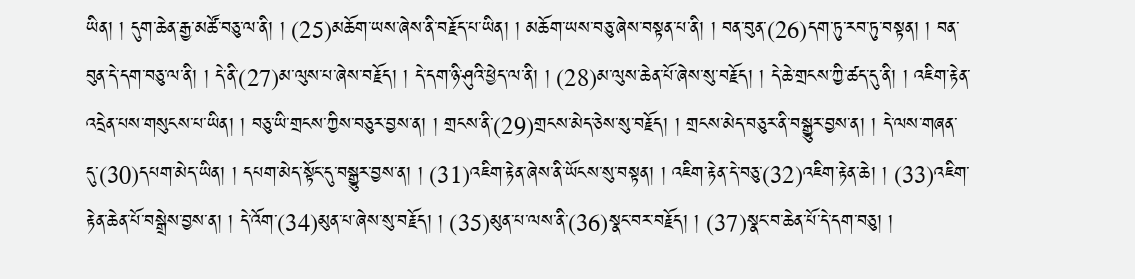ཡིན། ། དུག་ཆེན་རྒྱ་མཚོ་བཅུ་ལ་ནི། ། (25)མཆོག་ཡས་ཞེས་ནི་བརྗོད་པ་ཡིན། ། མཆོག་ཡས་བཅུ་ཞེས་བསྟན་པ་ནི། ། བན་བུན་(26)དག་ཏུ་རབ་ཏུ་བསྟན། ། བན་བུན་དེ་དག་བཅུ་ལ་ནི། ། དེ་ནི་(27)མ་ལུས་པ་ཞེས་བརྗོད། ། དེ་དག་ཉི་ཤུའི་ཕྱེད་ལ་ནི། ། (28)མ་ལུས་ཆེན་པོ་ཞེས་སུ་བརྗོད། ། དེ་ཆེ་གྲངས་ཀྱི་ཚད་དུ་ནི། ། འཇིག་རྟེན་འདྲེན་པས་གསུངས་པ་ཡིན། ། བཅུ་ཡི་གྲངས་ཀྱིས་བཅུར་བྱས་ན། ། གྲངས་ནི་(29)གྲངས་མེད་ཅེས་སུ་བརྗོད། ། གྲངས་མེད་བཅུར་ནི་བསྒྱུར་བྱས་ན། ། དེ་ལས་གཞན་དུ་(30)དཔག་མེད་ཡིན། ། དཔག་མེད་སྟོང་དུ་བསྒྱུར་བྱས་ན། ། (31)འཇིག་རྟེན་ཞེས་ནི་ཡོངས་སུ་བསྟན། ། འཇིག་རྟེན་དེ་བཅུ་(32)འཇིག་རྟེན་ཆེ། ། (33)འཇིག་རྟེན་ཆེན་པོ་བསྒྲེས་བྱས་ན། ། དེ་འོག་(34)མུན་པ་ཞེས་སུ་བརྗོད། ། (35)མུན་པ་ལས་ནི་(36)སྣང་བར་བརྗོད། ། (37)སྣང་བ་ཆེན་པོ་དེ་དག་བཅུ། །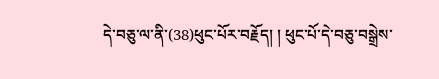དེ་བཅུ་ལ་ནི་(38)ཕུང་པོར་བརྗོད། ། ཕུང་པོ་དེ་བཅུ་བསྒྲེས་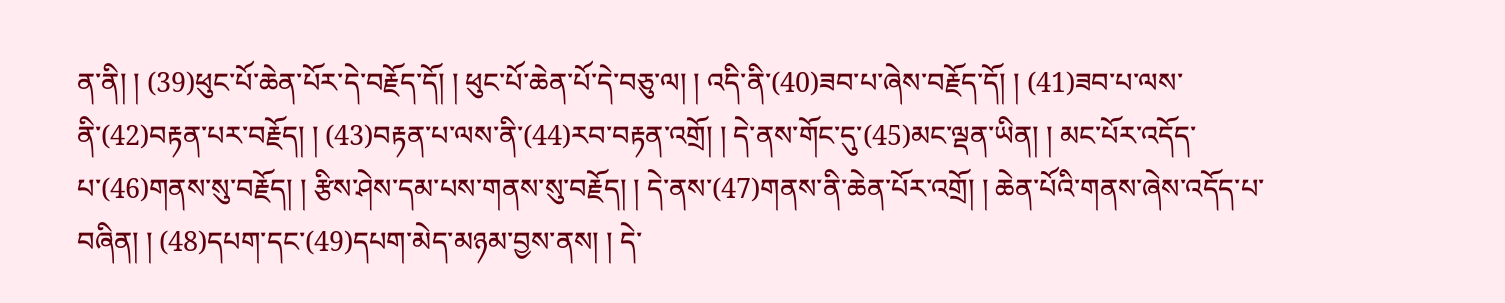ན་ནི། ། (39)ཕུང་པོ་ཆེན་པོར་དེ་བརྗོད་དོ། ། ཕུང་པོ་ཆེན་པོ་དེ་བཅུ་ལ། ། འདི་ནི་(40)ཟབ་པ་ཞེས་བརྗོད་དོ། ། (41)ཟབ་པ་ལས་ནི་(42)བརྟན་པར་བརྗོད། ། (43)བརྟན་པ་ལས་ནི་(44)རབ་བརྟན་འགྲོ། ། དེ་ནས་གོང་དུ་(45)མང་ལྡན་ཡིན། ། མང་པོར་འདོད་པ་(46)གནས་སུ་བརྗོད། ། རྩིས་ཤེས་དམ་པས་གནས་སུ་བརྗོད། ། དེ་ནས་(47)གནས་ནི་ཆེན་པོར་འགྲོ། ། ཆེན་པོའི་གནས་ཞེས་འདོད་པ་བཞིན། ། (48)དཔག་དང་(49)དཔག་མེད་མཉམ་བྱས་ནས། ། དེ་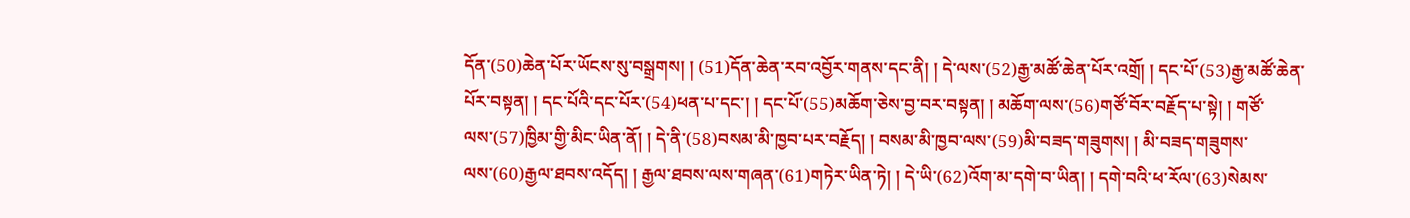དོན་(50)ཆེན་པོར་ཡོངས་སུ་བསྒྲགས། ། (51)དོན་ཆེན་རབ་འབྱོར་གནས་དང་ནི། ། དེ་ལས་(52)རྒྱ་མཚོ་ཆེན་པོར་འགྲོ། ། དང་པོ་(53)རྒྱ་མཚོ་ཆེན་པོར་བསྟན། ། དང་པོའི་དང་པོར་(54)ཕན་པ་དང་། ། དང་པོ་(55)མཆོག་ཅེས་བྱ་བར་བསྟན། ། མཆོག་ལས་(56)གཙོ་བོར་བརྗོད་པ་སྟེ། ། གཙོ་ལས་(57)ཁྱིམ་གྱི་མིང་ཡིན་ནོ། ། དེ་ནི་(58)བསམ་མི་ཁྱབ་པར་བརྗོད། ། བསམ་མི་ཁྱབ་ལས་(59)མི་བཟད་གཟུགས། ། མི་བཟད་གཟུགས་ལས་(60)རྒྱལ་ཐབས་འདོད། ། རྒྱལ་ཐབས་ལས་གཞན་(61)གཏེར་ཡིན་ཏེ། ། དེ་ཡི་(62)འོག་མ་དགེ་བ་ཡིན། ། དགེ་བའི་ཕ་རོལ་(63)སེམས་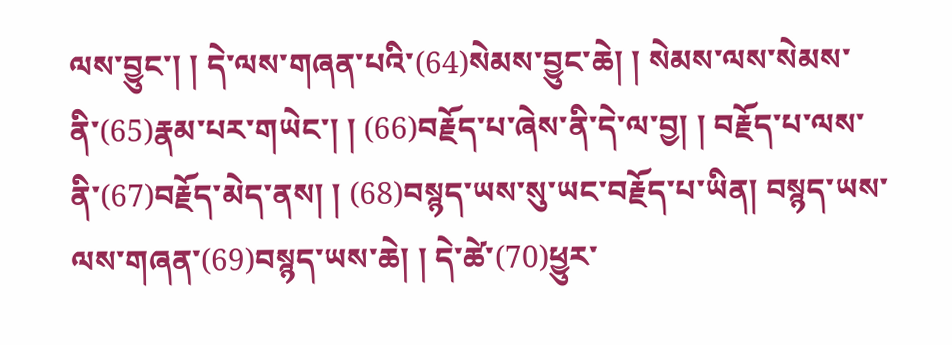ལས་བྱུང་། ། དེ་ལས་གཞན་པའི་(64)སེམས་བྱུང་ཆེ། ། སེམས་ལས་སེམས་ནི་(65)རྣམ་པར་གཡེང་། ། (66)བརྗོད་པ་ཞེས་ནི་དེ་ལ་བྱ། ། བརྗོད་པ་ལས་ནི་(67)བརྗོད་མེད་ནས། ། (68)བསྙད་ཡས་སུ་ཡང་བརྗོད་པ་ཡིན། བསྙད་ཡས་ལས་གཞན་(69)བསྙད་ཡས་ཆེ། ། དེ་ཚེ་(70)ཕྱུར་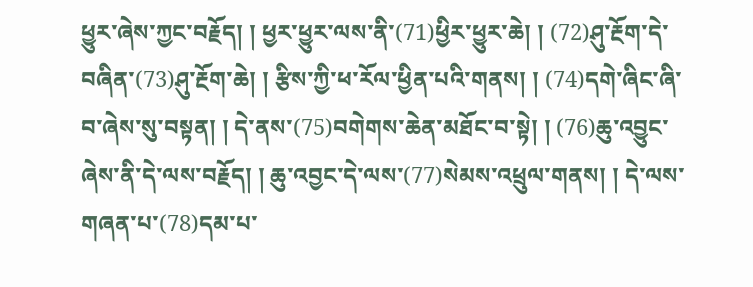ཕྱུར་ཞེས་ཀྱང་བརྗོད། ། ཕྱར་ཕྱུར་ལས་ནི་(71)ཕྱིར་ཕྱུར་ཆེ། ། (72)ཤུ་རྔོག་དེ་བཞིན་(73)ཤུ་རྔོག་ཆེ། ། རྩིས་ཀྱི་ཕ་རོལ་ཕྱིན་པའི་གནས། ། (74)དགེ་ཞིང་ཞི་བ་ཞེས་སུ་བསྟན། ། དེ་ནས་(75)བགེགས་ཆེན་མཐོང་བ་སྟེ། ། (76)ཆུ་འབྱུང་ཞེས་ནི་དེ་ལས་བརྗོད། ། ཆུ་འབྱང་དེ་ལས་(77)སེམས་འཕྲུལ་གནས། ། དེ་ལས་གཞན་པ་(78)དམ་པ་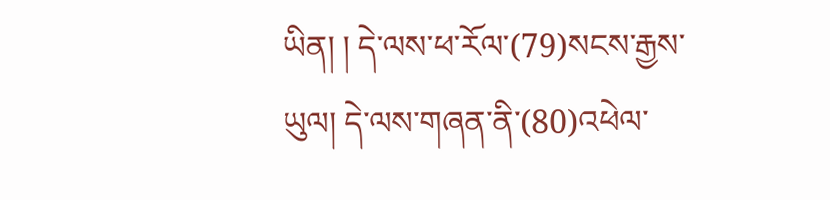ཡིན། ། དེ་ལས་ཕ་རོལ་(79)སངས་རྒྱས་ཡུལ། དེ་ལས་གཞན་ནི་(80)འཕེལ་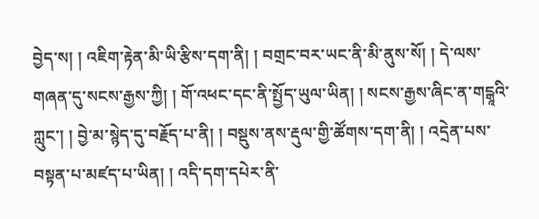བྱེད་ས། ། འཇིག་རྟེན་མི་ཡི་རྩིས་དག་ནི། ། བགྲང་བར་ཡང་ནི་མི་ནུས་སོ། ། དེ་ལས་གཞན་དུ་སངས་རྒྱས་ཀྱི། ། གོ་འཕང་དང་ནི་སྤྱོད་ཡུལ་ཡིན། ། སངས་རྒྱས་ཞིང་ན་གངྒཱའི་ཀླུང་། ། བྱེ་མ་སྙེད་དུ་བརྗོད་པ་ནི། ། བསྡུས་ནས་རྡུལ་གྱི་ཚོགས་དག་ནི། ། འདྲེན་པས་བསྟན་པ་མཛད་པ་ཡིན། ། འདི་དག་དཔེར་ནི་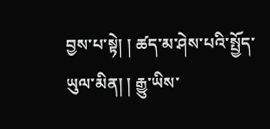བྱས་པ་སྟེ། ། ཚད་མ་ཤེས་པའི་སྤྱོད་ཡུལ་མིན། ། རྒྱུ་ཡིས་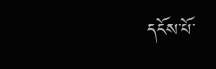དངོས་པོ་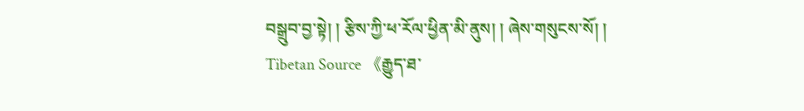བསྒྲུབ་བྱ་སྟེ། ། རྩིས་ཀྱི་ཕ་རོལ་ཕྱིན་མི་ནུས། ། ཞེས་གསུངས་སོ། །
Tibetan Source 《རྒྱུད་ཐ་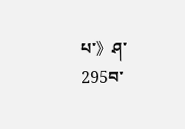པ་》ཤ་295བ་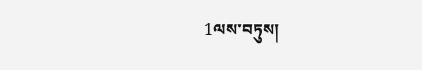1ལས་བཏུས།